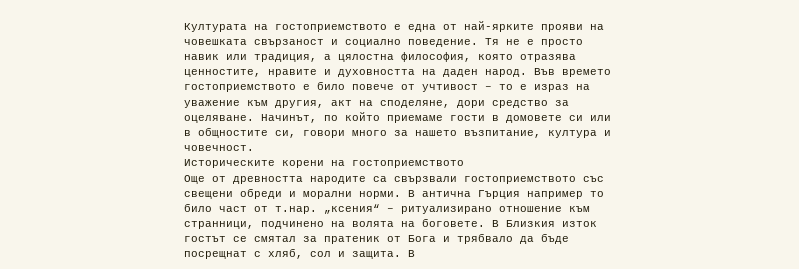Културата на гостоприемството е една от най-ярките прояви на човешката свързаност и социално поведение. Тя не е просто навик или традиция, а цялостна философия, която отразява ценностите, нравите и духовността на даден народ. Във времето гостоприемството е било повече от учтивост – то е израз на уважение към другия, акт на споделяне, дори средство за оцеляване. Начинът, по който приемаме гости в домовете си или в общностите си, говори много за нашето възпитание, култура и човечност.
Историческите корени на гостоприемството
Още от древността народите са свързвали гостоприемството със свещени обреди и морални норми. В антична Гърция например то било част от т.нар. „ксения“ – ритуализирано отношение към странници, подчинено на волята на боговете. В Близкия изток гостът се смятал за пратеник от Бога и трябвало да бъде посрещнат с хляб, сол и защита. В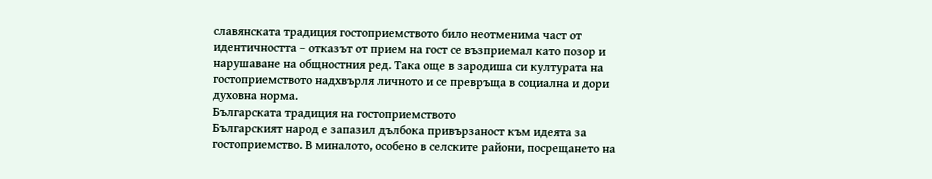славянската традиция гостоприемството било неотменима част от идентичността – отказът от прием на гост се възприемал като позор и нарушаване на общностния ред. Така още в зародиша си културата на гостоприемството надхвърля личното и се превръща в социална и дори духовна норма.
Българската традиция на гостоприемството
Българският народ е запазил дълбока привързаност към идеята за гостоприемство. В миналото, особено в селските райони, посрещането на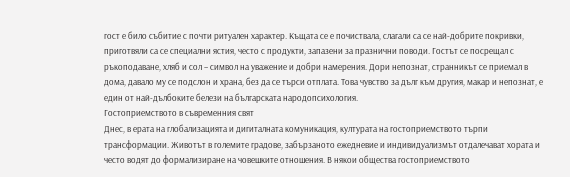гост е било събитие с почти ритуален характер. Къщата се е почиствала, слагали са се най-добрите покривки, приготвяли са се специални ястия, често с продукти, запазени за празнични поводи. Гостът се посрещал с ръкоподаване, хляб и сол – символ на уважение и добри намерения. Дори непознат, странникът се приемал в дома, давало му се подслон и храна, без да се търси отплата. Това чувство за дълг към другия, макар и непознат, е един от най-дълбоките белези на българската народопсихология.
Гостоприемството в съвременния свят
Днес, в ерата на глобализацията и дигиталната комуникация, културата на гостоприемството търпи трансформации. Животът в големите градове, забързаното ежедневие и индивидуализмът отдалечават хората и често водят до формализиране на човешките отношения. В някои общества гостоприемството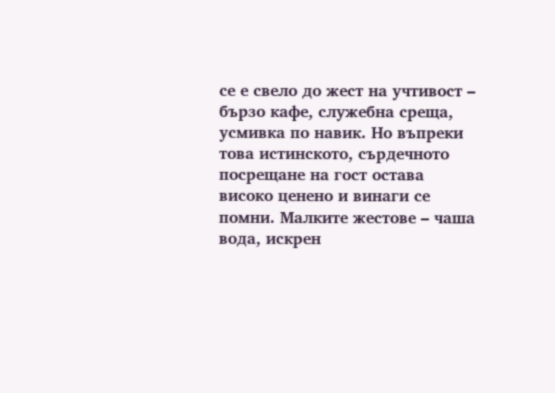се е свело до жест на учтивост – бързо кафе, служебна среща, усмивка по навик. Но въпреки това истинското, сърдечното посрещане на гост остава високо ценено и винаги се помни. Малките жестове – чаша вода, искрен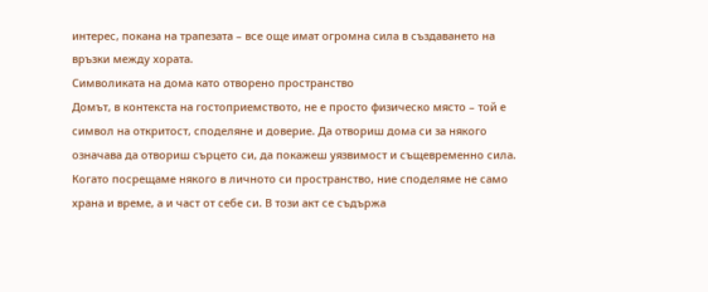интерес, покана на трапезата – все още имат огромна сила в създаването на връзки между хората.
Символиката на дома като отворено пространство
Домът, в контекста на гостоприемството, не е просто физическо място – той е символ на откритост, споделяне и доверие. Да отвориш дома си за някого означава да отвориш сърцето си, да покажеш уязвимост и същевременно сила. Когато посрещаме някого в личното си пространство, ние споделяме не само храна и време, а и част от себе си. В този акт се съдържа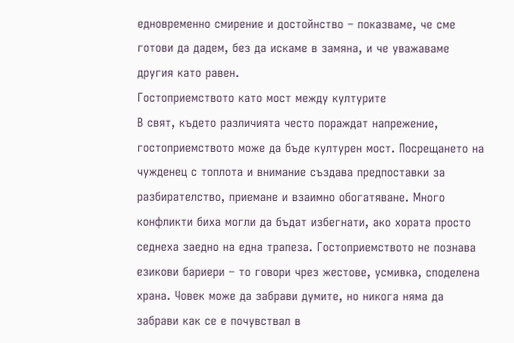едновременно смирение и достойнство – показваме, че сме готови да дадем, без да искаме в замяна, и че уважаваме другия като равен.
Гостоприемството като мост между културите
В свят, където различията често пораждат напрежение, гостоприемството може да бъде културен мост. Посрещането на чужденец с топлота и внимание създава предпоставки за разбирателство, приемане и взаимно обогатяване. Много конфликти биха могли да бъдат избегнати, ако хората просто седнеха заедно на една трапеза. Гостоприемството не познава езикови бариери – то говори чрез жестове, усмивка, споделена храна. Човек може да забрави думите, но никога няма да забрави как се е почувствал в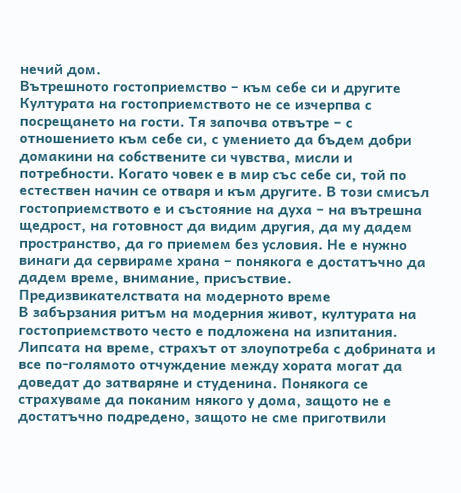нечий дом.
Вътрешното гостоприемство – към себе си и другите
Културата на гостоприемството не се изчерпва с посрещането на гости. Тя започва отвътре – с отношението към себе си, с умението да бъдем добри домакини на собствените си чувства, мисли и потребности. Когато човек е в мир със себе си, той по естествен начин се отваря и към другите. В този смисъл гостоприемството е и състояние на духа – на вътрешна щедрост, на готовност да видим другия, да му дадем пространство, да го приемем без условия. Не е нужно винаги да сервираме храна – понякога е достатъчно да дадем време, внимание, присъствие.
Предизвикателствата на модерното време
В забързания ритъм на модерния живот, културата на гостоприемството често е подложена на изпитания. Липсата на време, страхът от злоупотреба с добрината и все по-голямото отчуждение между хората могат да доведат до затваряне и студенина. Понякога се страхуваме да поканим някого у дома, защото не е достатъчно подредено, защото не сме приготвили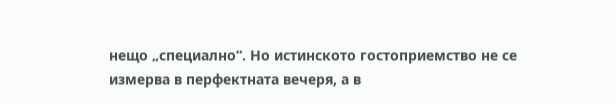нещо „специално“. Но истинското гостоприемство не се измерва в перфектната вечеря, а в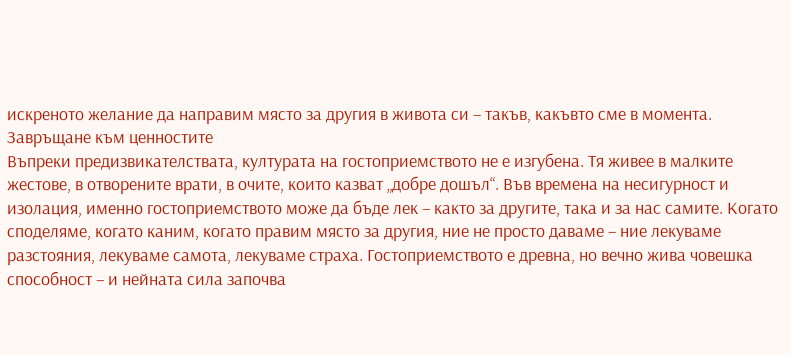искреното желание да направим място за другия в живота си – такъв, какъвто сме в момента.
Завръщане към ценностите
Въпреки предизвикателствата, културата на гостоприемството не е изгубена. Тя живее в малките жестове, в отворените врати, в очите, които казват „добре дошъл“. Във времена на несигурност и изолация, именно гостоприемството може да бъде лек – както за другите, така и за нас самите. Когато споделяме, когато каним, когато правим място за другия, ние не просто даваме – ние лекуваме разстояния, лекуваме самота, лекуваме страха. Гостоприемството е древна, но вечно жива човешка способност – и нейната сила започва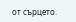от сърцето.